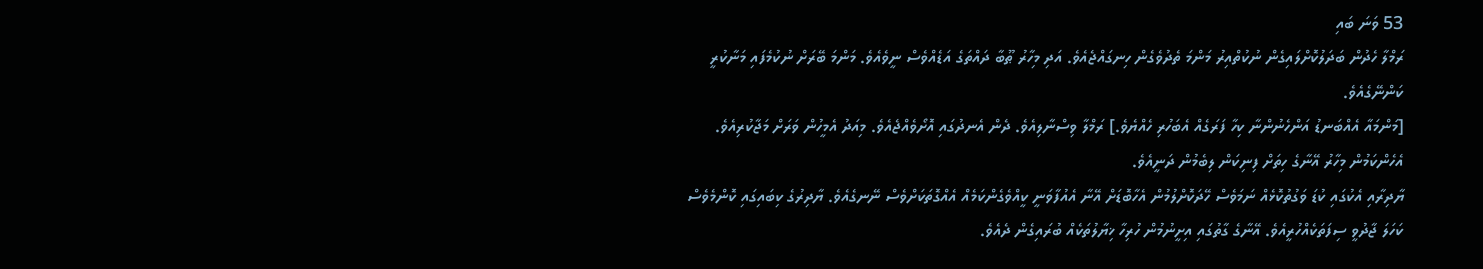53 ވަނަ ބައި
ރަމްލާ ހެދުން ބަދަލުކޮށްލައިގެން ނުކުތްއިރު މަންމަ ތެދުވެގެން ހިނގައްޖެއެވެ. އަދި މިހާރު ޠޫބާ ދައްތަގެ އަޑެއްވެސް ނީވެއެވެ. މަންމަ ބޭރަށް ނުކުމެފައި މަނާކުރީ ކަންނޭގެއެވެ.
[މަންމައާ އެއްބަނޑު އަންހެނުންނާ ކިހާ ފަރަގެއް އެބަހުރި ހެއްޔެވެ.] ރަމްލާ ވިސްނާލިއެވެ. ދެން އެނދުގައި އޮށޯވެއްޖެއެވެ. މިއަދު އެމީހުން ވަރަށް މަޖާކުރިއެވެ. އެހެންކަމުން މިހާރު އޭނާގެ ހިތަށް ފިނިކަން ލިބެމުން ދަނީއެވެ.
ޔާދިރާއި އެކުގައި ކުޑަ ވަގުތުކޮޅެއް ނަމަވެސް ހޭދަކޮށްލުމުން އެހާބޮޑަށް އޭނާ އެއުފާވަނީ ކީއްވެގެންކަމެއް އެއްގޮތަކަށްވެސް ނޭނގެއެވެ. ޔާދިރުގެ ކިބައިގައި ކޮންމެވެސް ކަހަލަ ޖާދުވީ ސިފަތަކެއްހުރީއެވެ. އޭނާގެ ގާތުގައި އިށީނުމުން ހުރިހާ ޚިޔާލުތަކެއް ބުރައިގެން ދެއެވެ.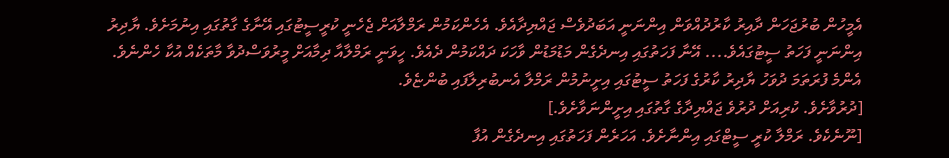އެމީހުން ބުރުޖަހަން ދާއިރު ކާރުދުއްވަން އިންނަނީ އަބަދުވެސް ޖައްޔިދާއެވެ. އެހެންކަމުން ރަމްލާއަށް ޖެހެނީ ކުރީސީޓުގައި އޭނާގެ ގާތުގައި އިނުމަށެވެ. ޔާދިރު އިންނަނީ ފަހަތު ސީޓުގައެވެ.... އޭނާ ފަހަތުގައި އިނދެގެން މަޑުމަޑުން ވާހަކަ ދައްކަމުން ދެއެވެ. ހީވަނީ ރަމްލާއާ ދިމާއަށް މީރުވަސްދުވާ މާތަކެއް އުކާ ހެންނެވެ.
އެންމެ ފުރަތަމަ ދުވަހު ޔާދިރު ކާރުގެ ފަހަތު ސީޓުގައި އިށީނުމުން ރަމްލާ އެނބުރިލާފައި ބުންޏެވެ.
[ދުރުވާށެވެ. ކުރިއަށް ދުރުވެ ޖައްޔިދާގެ ގާތުގައި އިށީންނަވާށެވެ.]
[ނޫނެކެވެ. ރަމްލާ ކުރީ ސީޓްގައި އިންނާށެވެ. އަހަރެން ފަހަތުގައި އިނދެގެން އުފާ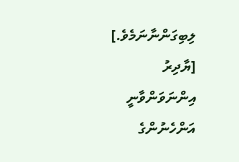ލިބިގަންނާނަމެވެ.]
[ޔާދިރު އިންނަވަންވާނީ އަންހެނުންގެ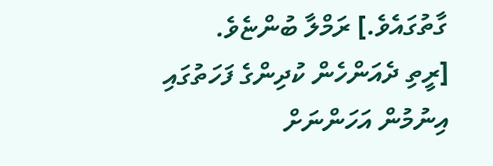ގާތުގައެވެ.] ރަމްލާ ބުންޏެވެ.
[ރީތި ދެއަންހެން ކުދިންގެ ފަހަތުގައި އިނުމުން އަހަންނަށް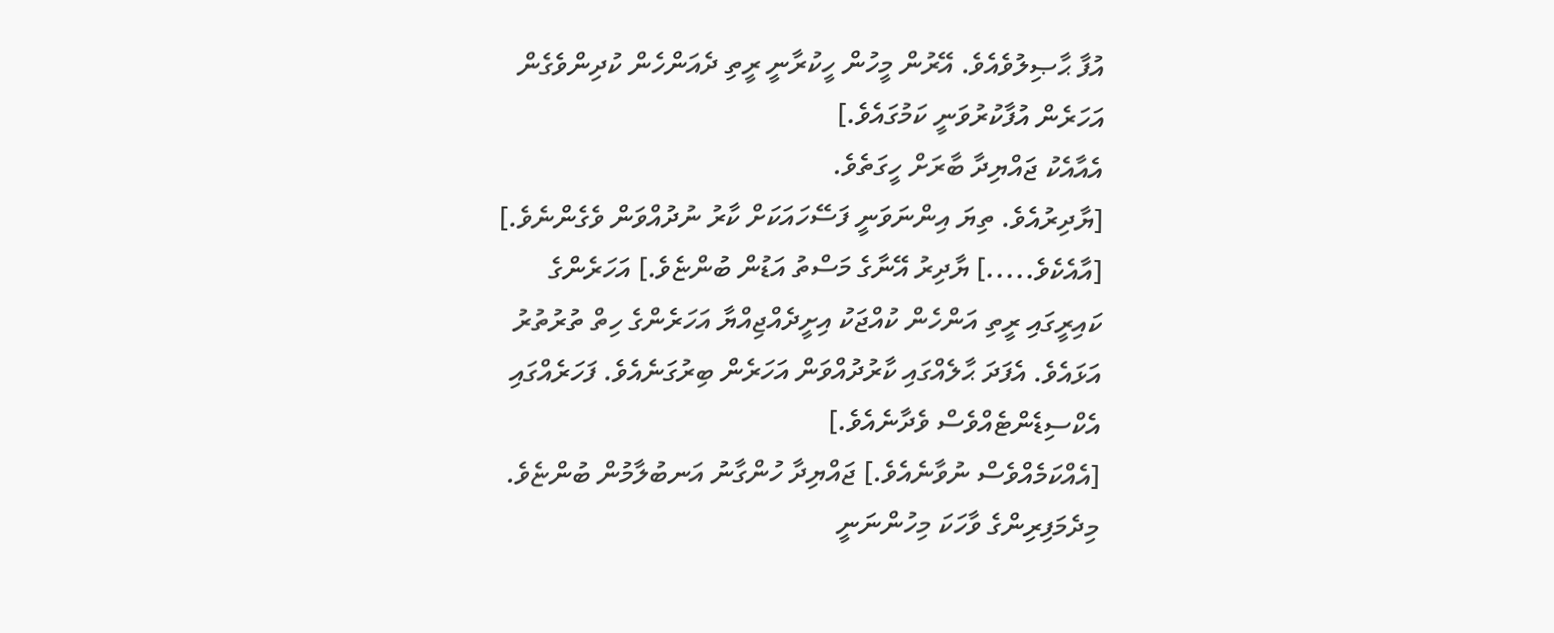އުފާ ޙާޞިލުވެއެވެ. އޭރުން މީހުން ހީކުރާނީ ރީތި ދެއަންހެން ކުދިންވެގެން އަހަރެން އުފާކުރުވަނީ ކަމުގައެވެ.]
އެއާއެކު ޖައްޔިދާ ބާރަށް ހީގަތެވެ.
[ޔާދިރުއެވެ. ތިޔަ އިންނަވަނީ ފަސޭހައަކަށް ކާރު ނުދުއްވަން ވެގެންނެވެ.]
[އާއެކެވެ.....] ޔާދިރު އޭނާގެ މަސްތު އަޑުން ބުންޏެވެ.] އަހަރެންގެ ކައިރީގައި ރީތި އަންހެން ކުއްޖަކު އިށީދެއްޖިއްޔާ އަހަރެންގެ ހިތް ތުރުތުރު އަޅައެވެ. އެފަދަ ޙާލެއްގައި ކާރުދުއްވަން އަހަރެން ބިރުގަނެއެވެ. ފަހަރެއްގައި އެކްސިޑެންޓެއްވެސް ވެދާނެއެވެ.]
[އެއްކަމެއްވެސް ނުވާނެއެވެ.] ޖައްޔިދާ ހުންގާނު އަނބުލާމުން ބުންޏެވެ.
މިދެމަފިރިންގެ ވާހަކަ މިހުންނަނީ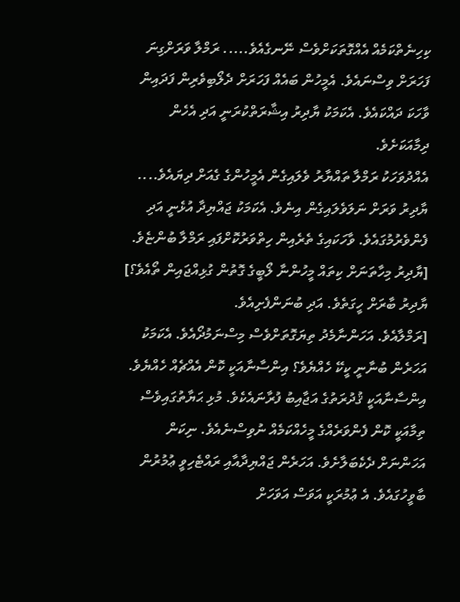ކިހިނެތްކަމެއް އެއްގޮތަކަށްވެސް ނޭނގެއެވެ..... ރަމްލާ ވަރަށްގިނަ ފަހަރަށް ވިސްނައެވެ. އެމީހުން ބައެއް ފަހަރަށް ދެލޯބިވެރިން ފަދައިން ވާހަކަ ދައްކައެވެ. އެކަމަކު ޔާދިރު އިޝާރަތްކުރަނީ އަދި އެހެން ދިމާއަކަށެވެ.
އެއްދުވަހަކު ރަމްލާ ތައްޔާރު ވެލައިގެން އެމީހުންގެ ގެއަށް ދިޔައެވެ.... ޔާދިރު ވަރަށް ނަލަވެލައިގެން އިނެވެ. އެކަމަކު ޖައްޔިދާ އުޅެނީ އަދި ފެންވެރުމުގައެވެ. ވާހަކައިގެ ތެރެއިން ހިތްވަރުކޮށްފައި ރަމްލާ ބުންޏެވެ.
[ޔާދިރު މިހާތަނަށް ކިތައް މީހުންނާ ލޯބީގެ ގޮތުން ގުޅިއްޖައިން ތޯއެވެ؟]
ޔާދިރު ބާރަށް ހީގަތެވެ. އަދި ބުނަންފެށިއެވެ.
[ރަމްލާއެވެ. އަހަންނާމެދު ތިޔަގޮތަށްވެސް މިސްނަމުދޯއެވެ. އެކަމަކު އަހަރެން ބުނާނީ ކީކޭ ހެއްޔެވެ؟ އިންސާނާއަކީ ކޮން އެއްޗެއް ހެއްޔެވެ. އިންސާނާއަކީ ޤުދުރަތުގެ އަޖާއިބު ފުރާނައެކެވެ. މުޅި ޙަޔާތުގައިވެސް ތިމާއަކީ ކޮން ފެންވަރެއްގެ މީހެއްކަމެއް ނުވިސްނެއެވެ. ނިކަން އަހަންނަށް ދެކެބަލާށެވެ. އަހަރެން ޖައްޔިދާއާއި ރައްޓެހިވީ ޢުމުރުން ބާވީހުގައެވެ. އެ ޢުމުރަކީ އަވަސް އަވަހަށް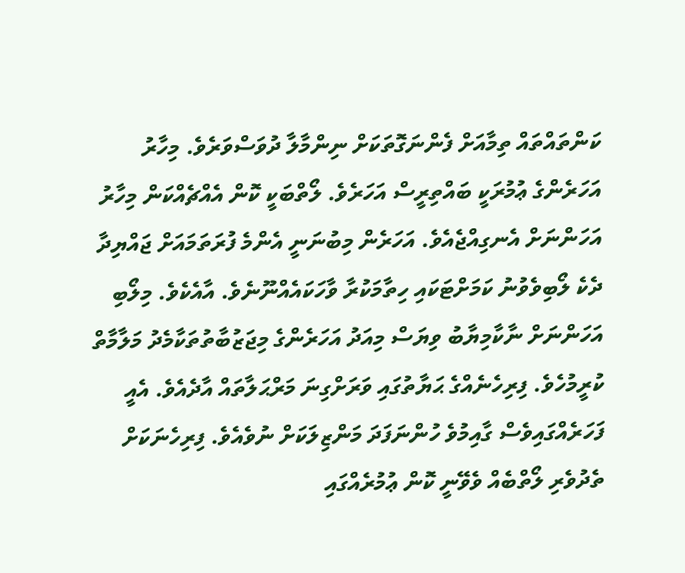ކަންތައްތައް ތިމާއަށް ފެންނަގޮތަކަށް ނިންމާލާ ދުވަސްވަރެވެ. މިހާރު އަހަރެންގެ ޢުމުރަކީ ބައްތިރީސް އަހަރެވެ. ލޯތްބަކީ ކޮން އެއްޗެއްކަން މިހާރު އަހަންނަށް އެނގިއްޖެއެވެ. އަހަރެން މިބުނަނީ އެންމެ ފުރަތަމައަށް ޖައްޔިދާ ދެކެ ލޯބިވެވުނު ކަމަށްޓަކައި ހިތާމަކުރާ ވާހަކައެއްނޫނެވެ. އާއެކެވެ. މިލޯބި އަހަންނަށް ނާކާމިޔާބު ވިޔަސް މިއަދު އަހަރެންގެ މިޖަޒުބާތުތަކާމެދު މަލާމާތް ކުރީމުހެވެ. ފިރިހެނެއްގެ ޙަޔާތުގައި ވަރަށްގިނަ މަރްޙަލާތައް އާދެއެވެ. އެއީ ފަހަރެއްގައިވެސް ގާއިމުވެ ހުންނަފަދަ މަންޒިލަކަށް ނުވެއެވެ. ފިރިހެނަކަށް ތެދުވެރި ލޯތްބެއް ވެވޭނީ ކޮން ޢުމުރެއްގައި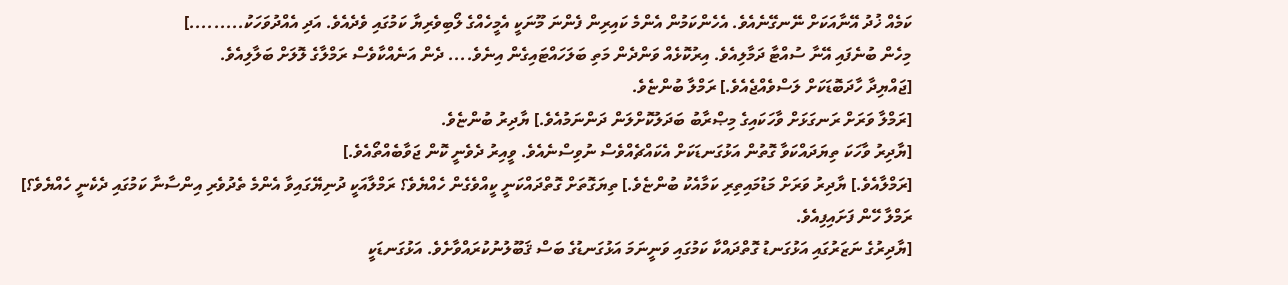ކަމެއް ޚުދު އޭނާއަކަށް ނޭނގޭނެއެވެ. އެހެންކަމުން އެންމެ ކައިރިން ފެންނަ މޫނަކީ އެމީހެއްގެ ލޯބިވެރިޔާ ކަމުގައި ވެދެއެވެ. އަދި އެއްދުވަހަކު.........]
މިހެން ބުނެފައި އޭނާ ސުއްޓާ ދަމާލިއެވެ. އިރުކޮޅެއް ވަންދެން މަތި ބަލަހައްޓައިގެން އިނެވެ.... ދެން އަނެއްކާވެސް ރަމްލާގެ ލޮލަށް ބަލާލިއެވެ.
[ޖައްޔިދާ ހާދަބޮޑަކަށް ލަސްވެއްޖެއެވެ.] ރަމްލާ ބުންޏެވެ.
[ރަމްލާ ވަރަށް ރަނގަޅަށް ވާހަކައިގެ މިޞްރާބު ބަދަލުކޮށްލަން ދަންނަމުއެވެ.] ޔާދިރު ބުންޏެވެ.
[ޔާދިރު ވާހަކަ ތިޔަދައްކަވާ ގޮތުން އަޅުގަނޑަކަށް އެކައްޗެއްވެސް ނުވިސްނެއެވެ. ވީއިރު ދެވެނީ ކޮން ޖަވާބެއްތޯއެވެ.]
[ރަމްލާއެވެ.] ޔާދިރު ވަރަށް މަޑުމައިތިރި ކަމާއެކު ބުންޏެވެ.] ތިޔަގޮތަށް ގޮތްދައްކަނީ ކީއްވެގެން ހެއްޔެވެ؟ ރަމްލާއަކީ ދުނިޔޭގައިވާ އެންމެ ތެދުވެރި އިންސާނާ ކަމުގައި ދެކެނީ ހެއްޔެވެ؟]
ރަމްލާ ހޭން ފަށައިފިއެވެ.
[ޔާދިރުގެ ނަޒަރުގައި އަޅުގަނޑު ގޮތްދައްކާ ކަމުގައި ވަނީނަމަ އަޅުގަނޑުގެ ބަސް ޤަބޫލުނުކުރައްވާށެވެ. އަޅުގަނޑަކީ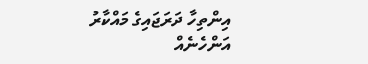އިންތިހާ ދަރަޖައިގެ މައްކާރު އަންހެނެއް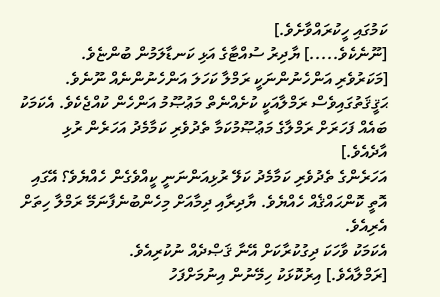ކަމުގައި ހީކުރައްވާށެވެ.]
[ނޫނެކެވެ.....] ޔާދިރު ސުއްޓާގެ އަޅި ކަނޑާލަމުން ބުންޏެވެ.
[މަކަރުވެރި އަންހެނުންނަކީ ރަމްލާ ކަހަލަ އަންހެނުންނެއް ނޫނެވެ. ޙަޤީޤަތުގައިވެސް ރަމްލާއަކީ ކުށެއްނެތް މަޢުޞޫމު އަންހެން ކުއްޖެކެވެ. އެކަމަކު ބައެއް ފަހަރަށް ރަމްލާގެ މަޢުޞޫމުކަމާ ތެދުވެރި ކަމާމެދު އަހަރެން ރުޅި އާދެއެވެ.]
އަހަރެންގެ ތެދުވެރި ކަމާމެދު ކަލޭ ރުޅިއަންނަނީ ކީއްވެގެން ހެއްޔެވެ؟ އޭގައި އޮތީ ކޮންޙައްޤެއް ހެއްޔެވެ. ޔާދިރާއި ދިމާއަށް މިހެންބުނެފާނަމޭ ރަމްލާ ހިތަށް އެރިއެވެ.
އެކަމަކު ވާހަކަ ދިގުކުރާކަށް އޭނާ ޤަޞްދެއް ނުކުރިއެވެ.
[ރަމްލާއެވެ.] އިރުކޮޅަކު ހިމޭނުން އިނުމަށްފަހު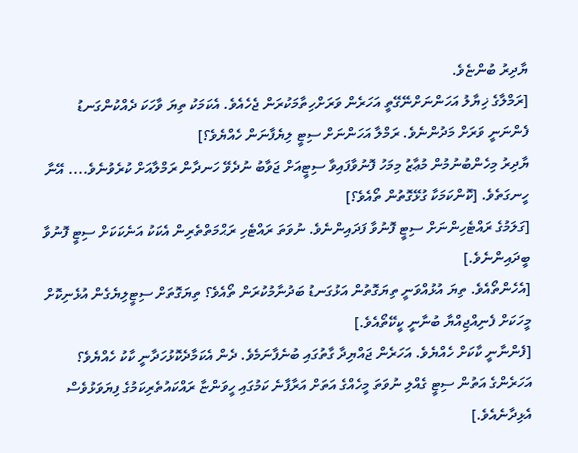ޔާދިރު ބުންޏެވެ.
[ރަމްލާގެ ޚިޔާލު އަހަންނަށްނޭގޭތީ އަހަރެން ވަރަށްހިތާމަކުރަން ޖެހެއެވެ. އެކަމަކު ތިޔަ ވާހަކަ ދެއްކުންގަނޑު ފެންނަނީ ވަރަށް މަދުންނެވެ. ރަމްލާ އަހަންނަށް ސިޓީ ލިޔެފާނަން ހެއްޔެވެ؟]
ޔާދިރު މިހެންބުނުމުން މުޢާޒު މިމަހު ފޮނުވާފައިވާ ސިޓީއަށް ޖަވާބު ނުދެވޭ ހަނދާން ރަމްލާއަށް ކުރެވުނެވެ.... އޭނާ ހީނގަތެވެ. [ކޮންކަމަކާ ގުޅޭގޮތުން ތޯއެވެ؟]
[ގަލަމުގެ ރައްޓެހިންނަށް ސިޓީ ފޮނުވާ ފަދައިންނެވެ. ނުވަތަ ރައްޓެހި ރަޙްމަތްތެރިން އެކަކު އަނެކަކަށް ސިޓީ ފޮނުވާ ބީދައިންނެވެ.]
[އެހެންތޯއެވެ. ތިޔަ އުޅުއްވަނީ ތިޔަގޮތުން އަޅުގަނޑު ބަދުނާމުކުރަން ތޯއެވެ؟ ތިޔަގޮތަށް ސިޓީލިޔެގެން އުޅެނިކޮށް މީހަކަށް ފެނިއްޖިއްޔާ ބުނާނީ ކީކޭތޯއެވެ.]
[ފެންނާނީ ކާކަށް ހެއްޔެވެ. އަހަރެން ޖައްޔިދާ ގާތުގައި ބުނެފާނަމެވެ. ދެން އެކަމާދެކޮޅުހަދާނީ ކާކު ހެއްޔެވެ؟ އަހަރެންގެ އަތުން ސިޓީ ގެއްލި ނުވަތަ މީހެއްގެ އަތަށް އަރާފާނެ ކަމުގައި ހީވަންޏާ ރައްކައުތެރިކަމުގެ ފިޔަވަޅުވެސް އެޅިދާނެއެވެ.]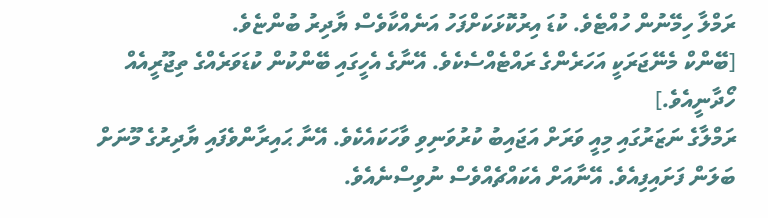ރަމްލާ ހިމޭނުން ހުއްޓެވެ. ކުޑަ އިރުކޮޅަކަށްފަހު އަނެއްކާވެސް ޔާދިރު ބުންޏެވެ.
[ބޭންކް މެނޭޖަރަކީ އަހަރެންގެ ރައްޓެއްސެކެވެ. އޭނާގެ އެހީގައި ބޭންކުން ކުޑަވަރެއްގެ ތިޖޫރީއެއް ހޯދާނީއެވެ.]
ރަމްލާގެ ނަޒަރުގައި މިއީ ވަރަށް އަޖައިބު ކުރުވަނިވި ވާހަކައެކެވެ. އޭނާ ޙައިރާންވެފައި ޔާދިރުގެ މޫނަށް ބަލަން ފަށައިފިއެވެ. އޭނާއަށް އެކައްޗެއްވެސް ނުވިސްނެއެވެ.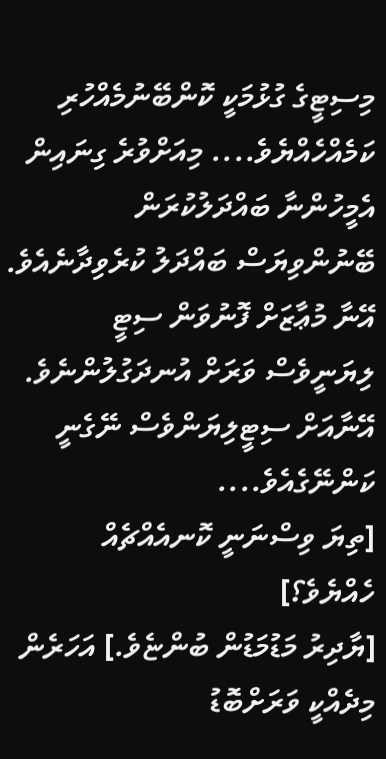މިސިޓީގެ ގުޅުމަކީ ކޮންބޭނުމެއްހުރި ކަމެއްހެއްޔެވެ.... މިއަށްވުރެ ގިނައިން އެމީހުންނާ ބައްދަލުކުރަން ބޭނުންވިޔަސް ބައްދަލު ކުރެވިދާނެއެވެ. އޭނާ މުޢާޒަށް ފޮނުވަން ސިޓީ ލިޔަނީވެސް ވަރަށް އުނދަގުލުންނެވެ. އޭނާއަށް ސިޓީލިޔަންވެސް ނޭގެނީ ކަންނޭގެއެވެ....
[ތިޔަ ވިސްނަނީ ކޮނއެއްޗެއް ހެއްޔެވެ؟]
[ޔާދިރު މަޑުމަޑުން ބުންޏެވެ.] އަހަރެން މިދެއްކީ ވަރަށްބޮޑު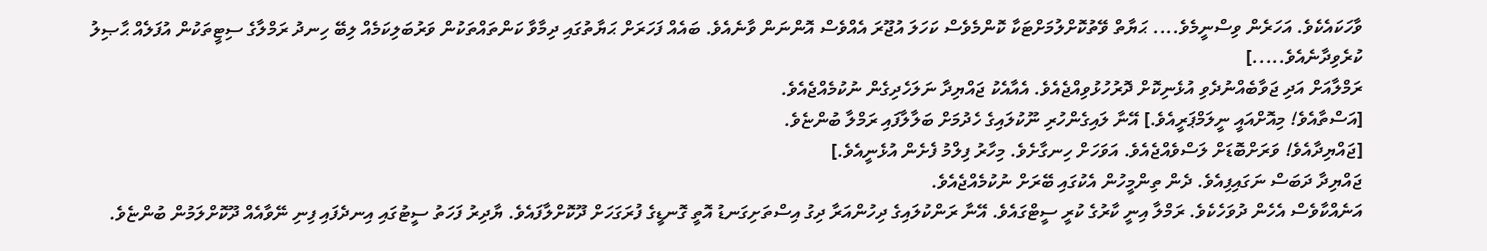ވާހަކައެކެވެ. އަހަރެން ވިސްނީމެވެ.... ޙަޔާތް ވޭތުކޮށްލުމަށްޓަކާ ކޮންމެވެސް ކަހަލަ އުޖޫރަ އެއްވެސް އޮންނަން ވާނެއެވެ. ބައެއް ފަހަރަށް ޙަޔާތުގައި ދިމާވާ ކަންތައްތަކުން ވަރުބަލިކަމެއް ލިބޭ ހިނދު ރަމްލާގެ ސިޓީތަކުން އުފަލެއް ޙާޞިލު ކުރެވިދާނެއެވެ.....]
ރަމްލާއަށް އަދި ޖަވާބެއްނުދެވި އުޅެނިކޮށް ދޮރުހުޅުވިއްޖެއެވެ. އެއާއެކު ޖައްޔިދާ ނަލަހެދިގެން ނުކުމެއްޖެއެވެ.
[އަސްތާއެވެ! މިއޮށްއައީ ނީލަމްޕަރީއެވެ.] އޭނާ ލައިގެންހުރި ނޫކުލައިގެ ހެދުމަށް ބަލާލާފައި ރަމްލާ ބުންޏެވެ.
[ޖައްޔިދާއެވެ! ވަރަށްބޮޑަށް ލަސްވެއްޖެއެވެ. އަވަހަށް ހިނގާށެވެ. މިހާރު ފިލްމު ފެށެން އުޅެނީއެވެ.]
ޖައްޔިދާ ދަބަސް ނަގައިފިއެވެ. ދެން ތިންމީހުން އެކުގައި ބޭރަށް ނުކުމެއްޖެއެވެ.
އަނެއްކާވެސް އެހެން ދުވަހެކެވެ. ރަމްލާ އިނީ ކާރުގެ ކުރީ ސީޓްގައެވެ. އޭނާ ރަންކުލައިގެ ދިހުންއަރާ ދިގު އިސްތަށިގަނޑު އޮތީ ގޮނޑީގެ ފުރަގަހަށް ދޫކޮށްލާފައެވެ. ޔާދިރު ފަހަތު ސީޓުގައި އިނދެފައި ފިނި ނޭވާއެއް ދޫކޮށްލަމުން ބުންޏެވެ.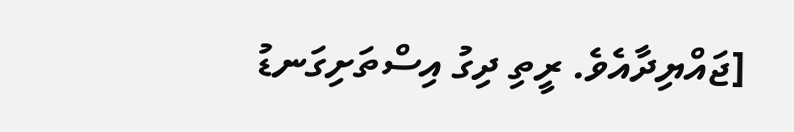[ޖައްޔިދާއެވެ. ރީތި ދިގު އިސްތަށިގަނޑު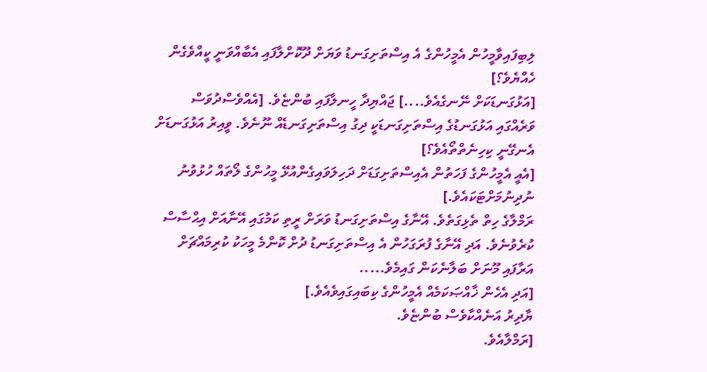ލިބިފައިވާމީހުން އެމީހުންގެ އެ އިސްތަށިގަނޑު ވަޔަށް ދޫކޮށްލާފައި އެބާއްވަނީ ކީއްވެގެން ހެއްޔެވެ؟]
[އަޅުގަނޑަކަށް ނޭނގެއެވެ....] ޖައްޔިދާ ހީނލާފައި ބުންޏެވެ. [އެއްވެސްދުވަސް ވަރެއްގައި އަޅުގަނޑުގެ އިސްތަށިގަނޑަކީ ދިގު އިސްތަށިގަނޑެއް ނޫނެވެ. ވީއިރު އަޅުގަނޑަށް އެނގޭނީ ކިހިނެތްތޯއެވެ؟]
[އެއީ އެމީހުންގެ ފަހަތުން އެއިސްތަށިގަޑަށް ދަހިލަވައިގެންއުޅޭ މީހުންގެ ލޯތައް ހުޅުވުނު ނުދިނުމަށްޓަކައެވެ.]
ރަމްލާގެ ހިތް ތެޅިގަތެވެ. އޭނާގެ އިސްތަށިގަނޑު ވަރަށް ރީތި ކަމުގައި އޭނާއަށް އިޙްސާސް ކުރެވުނެވެ. އަދި އޭނާގެ ފުރަގަހުން އެ އިސްތަށިގަނޑު ދުށް ކޮންމެ މީހަކު ކުރިމައްޗަށް އަރާފައި މޫނަށް ބަލާނެކަން ގައިމެވެ.....
[އަދި އެހެން ޚާއްޞަކަމެއް އެމީހުންގެ ކިބައިގައިވެއެވެ.]
ޔާދިރު އަނެއްކާވެސް ބުންޏެވެ.
[ރަމްލާއެވެ.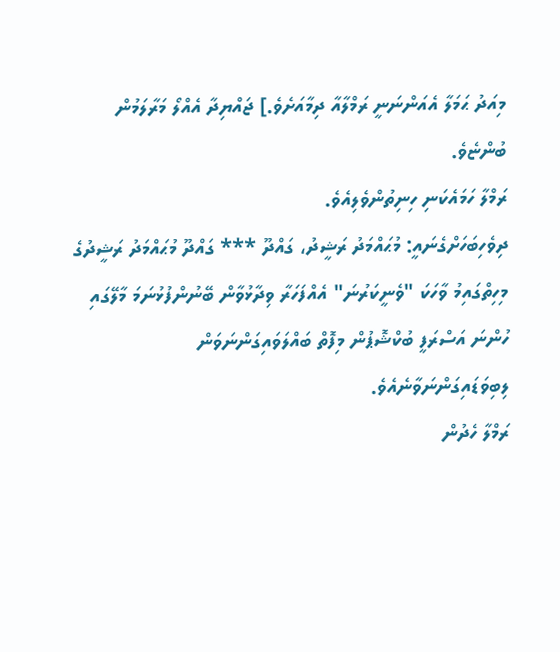މިއަދު ޙަމަލާ އެއަންނަނީ ރަމްލާއާ ދިމާއަށެވެ.] ޖައްޔިދާ އެއްލޯ މަރާލަމުން ބުންޏެވެ.
ރަމްލާ ހަމައެކަނި ހިނިތުންވެލިއެވެ.
ދިވެހިބަހަށްގެނައީ: މުޙައްމަދު ރަޝީދު، ގައްދޫ *** ގައްދޫ މުޙައްމަދު ރަޝީދުގެ މިހިތްގައިމު ވާހަކަ "ވެނީކަރުނަ" އެއްފަހަރާ ވިދާޅުވާން ބޭނުންފުޅުނަމަ މާލޭގައި ހުންނަ އަސްރަފީ ބުކްޝޮޕުން މިފޮތް ބައްލަވައިގަންނަވަން ލިބިވަޑައިގަންނަވާނެއެވެ.
ރަމްލާ ހެދުން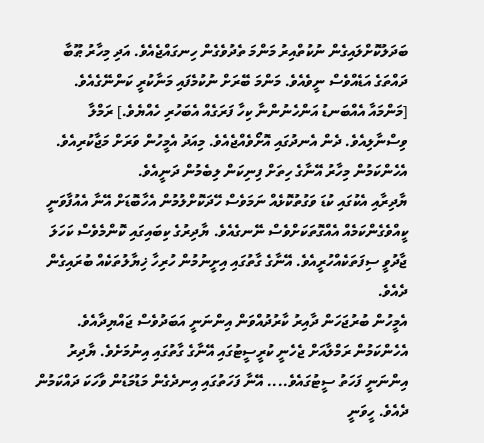ބަދަލުކޮށްލައިގެން ނުކުތްއިރު މަންމަ ތެދުވެގެން ހިނގައްޖެއެވެ. އަދި މިހާރު ޠޫބާ ދައްތަގެ އަޑެއްވެސް ނީވެއެވެ. މަންމަ ބޭރަށް ނުކުމެފައި މަނާކުރީ ކަންނޭގެއެވެ.
[މަންމައާ އެއްބަނޑު އަންހެނުންނާ ކިހާ ފަރަގެއް އެބަހުރި ހެއްޔެވެ.] ރަމްލާ ވިސްނާލިއެވެ. ދެން އެނދުގައި އޮށޯވެއްޖެއެވެ. މިއަދު އެމީހުން ވަރަށް މަޖާކުރިއެވެ. އެހެންކަމުން މިހާރު އޭނާގެ ހިތަށް ފިނިކަން ލިބެމުން ދަނީއެވެ.
ޔާދިރާއި އެކުގައި ކުޑަ ވަގުތުކޮޅެއް ނަމަވެސް ހޭދަކޮށްލުމުން އެހާބޮޑަށް އޭނާ އެއުފާވަނީ ކީއްވެގެންކަމެއް އެއްގޮތަކަށްވެސް ނޭނގެއެވެ. ޔާދިރުގެ ކިބައިގައި ކޮންމެވެސް ކަހަލަ ޖާދުވީ ސިފަތަކެއްހުރީއެވެ. އޭނާގެ ގާތުގައި އިށީނުމުން ހުރިހާ ޚިޔާލުތަކެއް ބުރައިގެން ދެއެވެ.
އެމީހުން ބުރުޖަހަން ދާއިރު ކާރުދުއްވަން އިންނަނީ އަބަދުވެސް ޖައްޔިދާއެވެ. އެހެންކަމުން ރަމްލާއަށް ޖެހެނީ ކުރީސީޓުގައި އޭނާގެ ގާތުގައި އިނުމަށެވެ. ޔާދިރު އިންނަނީ ފަހަތު ސީޓުގައެވެ.... އޭނާ ފަހަތުގައި އިނދެގެން މަޑުމަޑުން ވާހަކަ ދައްކަމުން ދެއެވެ. ހީވަނީ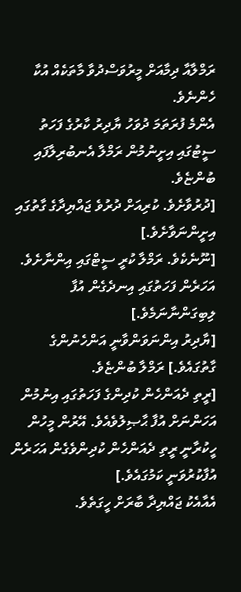ރަމްލާއާ ދިމާއަށް މީރުވަސްދުވާ މާތަކެއް އުކާ ހެންނެވެ.
އެންމެ ފުރަތަމަ ދުވަހު ޔާދިރު ކާރުގެ ފަހަތު ސީޓުގައި އިށީނުމުން ރަމްލާ އެނބުރިލާފައި ބުންޏެވެ.
[ދުރުވާށެވެ. ކުރިއަށް ދުރުވެ ޖައްޔިދާގެ ގާތުގައި އިށީންނަވާށެވެ.]
[ނޫނެކެވެ. ރަމްލާ ކުރީ ސީޓްގައި އިންނާށެވެ. އަހަރެން ފަހަތުގައި އިނދެގެން އުފާ ލިބިގަންނާނަމެވެ.]
[ޔާދިރު އިންނަވަންވާނީ އަންހެނުންގެ ގާތުގައެވެ.] ރަމްލާ ބުންޏެވެ.
[ރީތި ދެއަންހެން ކުދިންގެ ފަހަތުގައި އިނުމުން އަހަންނަށް އުފާ ޙާޞިލުވެއެވެ. އޭރުން މީހުން ހީކުރާނީ ރީތި ދެއަންހެން ކުދިންވެގެން އަހަރެން އުފާކުރުވަނީ ކަމުގައެވެ.]
އެއާއެކު ޖައްޔިދާ ބާރަށް ހީގަތެވެ.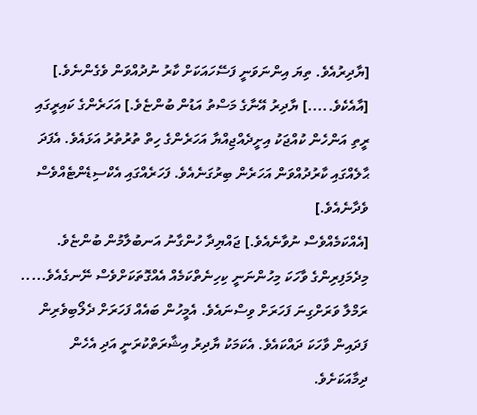[ޔާދިރުއެވެ. ތިޔަ އިންނަވަނީ ފަސޭހައަކަށް ކާރު ނުދުއްވަން ވެގެންނެވެ.]
[އާއެކެވެ.....] ޔާދިރު އޭނާގެ މަސްތު އަޑުން ބުންޏެވެ.] އަހަރެންގެ ކައިރީގައި ރީތި އަންހެން ކުއްޖަކު އިށީދެއްޖިއްޔާ އަހަރެންގެ ހިތް ތުރުތުރު އަޅައެވެ. އެފަދަ ޙާލެއްގައި ކާރުދުއްވަން އަހަރެން ބިރުގަނެއެވެ. ފަހަރެއްގައި އެކްސިޑެންޓެއްވެސް ވެދާނެއެވެ.]
[އެއްކަމެއްވެސް ނުވާނެއެވެ.] ޖައްޔިދާ ހުންގާނު އަނބުލާމުން ބުންޏެވެ.
މިދެމަފިރިންގެ ވާހަކަ މިހުންނަނީ ކިހިނެތްކަމެއް އެއްގޮތަކަށްވެސް ނޭނގެއެވެ..... ރަމްލާ ވަރަށްގިނަ ފަހަރަށް ވިސްނައެވެ. އެމީހުން ބައެއް ފަހަރަށް ދެލޯބިވެރިން ފަދައިން ވާހަކަ ދައްކައެވެ. އެކަމަކު ޔާދިރު އިޝާރަތްކުރަނީ އަދި އެހެން ދިމާއަކަށެވެ.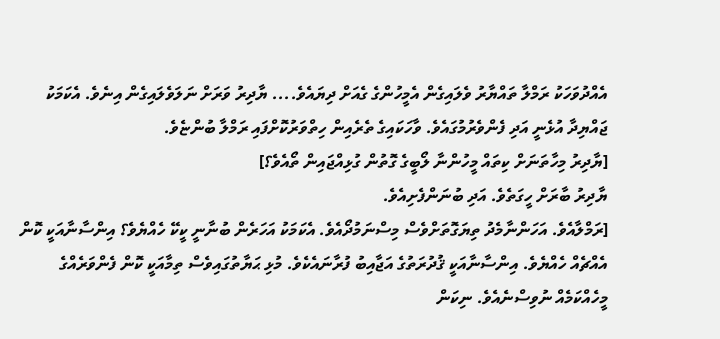އެއްދުވަހަކު ރަމްލާ ތައްޔާރު ވެލައިގެން އެމީހުންގެ ގެއަށް ދިޔައެވެ.... ޔާދިރު ވަރަށް ނަލަވެލައިގެން އިނެވެ. އެކަމަކު ޖައްޔިދާ އުޅެނީ އަދި ފެންވެރުމުގައެވެ. ވާހަކައިގެ ތެރެއިން ހިތްވަރުކޮށްފައި ރަމްލާ ބުންޏެވެ.
[ޔާދިރު މިހާތަނަށް ކިތައް މީހުންނާ ލޯބީގެ ގޮތުން ގުޅިއްޖައިން ތޯއެވެ؟]
ޔާދިރު ބާރަށް ހީގަތެވެ. އަދި ބުނަންފެށިއެވެ.
[ރަމްލާއެވެ. އަހަންނާމެދު ތިޔަގޮތަށްވެސް މިސްނަމުދޯއެވެ. އެކަމަކު އަހަރެން ބުނާނީ ކީކޭ ހެއްޔެވެ؟ އިންސާނާއަކީ ކޮން އެއްޗެއް ހެއްޔެވެ. އިންސާނާއަކީ ޤުދުރަތުގެ އަޖާއިބު ފުރާނައެކެވެ. މުޅި ޙަޔާތުގައިވެސް ތިމާއަކީ ކޮން ފެންވަރެއްގެ މީހެއްކަމެއް ނުވިސްނެއެވެ. ނިކަން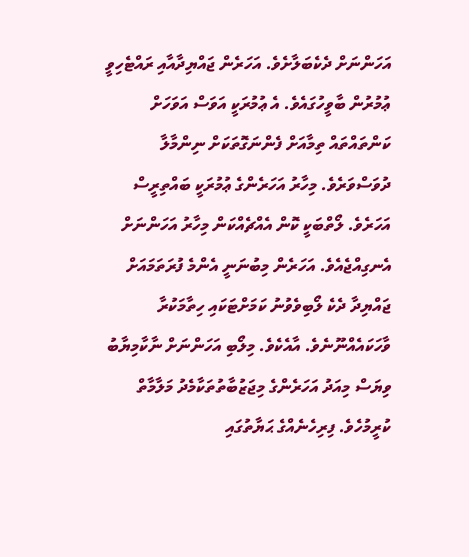އަހަންނަށް ދެކެބަލާށެވެ. އަހަރެން ޖައްޔިދާއާއި ރައްޓެހިވީ ޢުމުރުން ބާވީހުގައެވެ. އެ ޢުމުރަކީ އަވަސް އަވަހަށް ކަންތައްތައް ތިމާއަށް ފެންނަގޮތަކަށް ނިންމާލާ ދުވަސްވަރެވެ. މިހާރު އަހަރެންގެ ޢުމުރަކީ ބައްތިރީސް އަހަރެވެ. ލޯތްބަކީ ކޮން އެއްޗެއްކަން މިހާރު އަހަންނަށް އެނގިއްޖެއެވެ. އަހަރެން މިބުނަނީ އެންމެ ފުރަތަމައަށް ޖައްޔިދާ ދެކެ ލޯބިވެވުނު ކަމަށްޓަކައި ހިތާމަކުރާ ވާހަކައެއްނޫނެވެ. އާއެކެވެ. މިލޯބި އަހަންނަށް ނާކާމިޔާބު ވިޔަސް މިއަދު އަހަރެންގެ މިޖަޒުބާތުތަކާމެދު މަލާމާތް ކުރީމުހެވެ. ފިރިހެނެއްގެ ޙަޔާތުގައި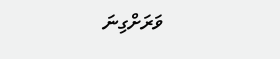ވަރަށްގިނަ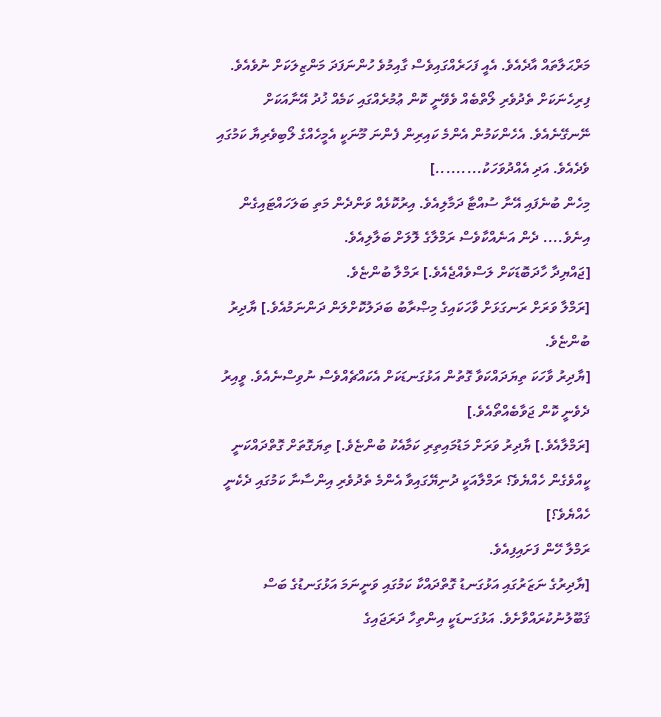މަރްޙަލާތައް އާދެއެވެ. އެއީ ފަހަރެއްގައިވެސް ގާއިމުވެ ހުންނަފަދަ މަންޒިލަކަށް ނުވެއެވެ. ފިރިހެނަކަށް ތެދުވެރި ލޯތްބެއް ވެވޭނީ ކޮން ޢުމުރެއްގައި ކަމެއް ޚުދު އޭނާއަކަށް ނޭނގޭނެއެވެ. އެހެންކަމުން އެންމެ ކައިރިން ފެންނަ މޫނަކީ އެމީހެއްގެ ލޯބިވެރިޔާ ކަމުގައި ވެދެއެވެ. އަދި އެއްދުވަހަކު.........]
މިހެން ބުނެފައި އޭނާ ސުއްޓާ ދަމާލިއެވެ. އިރުކޮޅެއް ވަންދެން މަތި ބަލަހައްޓައިގެން އިނެވެ.... ދެން އަނެއްކާވެސް ރަމްލާގެ ލޮލަށް ބަލާލިއެވެ.
[ޖައްޔިދާ ހާދަބޮޑަކަށް ލަސްވެއްޖެއެވެ.] ރަމްލާ ބުންޏެވެ.
[ރަމްލާ ވަރަށް ރަނގަޅަށް ވާހަކައިގެ މިޞްރާބު ބަދަލުކޮށްލަން ދަންނަމުއެވެ.] ޔާދިރު ބުންޏެވެ.
[ޔާދިރު ވާހަކަ ތިޔަދައްކަވާ ގޮތުން އަޅުގަނޑަކަށް އެކައްޗެއްވެސް ނުވިސްނެއެވެ. ވީއިރު ދެވެނީ ކޮން ޖަވާބެއްތޯއެވެ.]
[ރަމްލާއެވެ.] ޔާދިރު ވަރަށް މަޑުމައިތިރި ކަމާއެކު ބުންޏެވެ.] ތިޔަގޮތަށް ގޮތްދައްކަނީ ކީއްވެގެން ހެއްޔެވެ؟ ރަމްލާއަކީ ދުނިޔޭގައިވާ އެންމެ ތެދުވެރި އިންސާނާ ކަމުގައި ދެކެނީ ހެއްޔެވެ؟]
ރަމްލާ ހޭން ފަށައިފިއެވެ.
[ޔާދިރުގެ ނަޒަރުގައި އަޅުގަނޑު ގޮތްދައްކާ ކަމުގައި ވަނީނަމަ އަޅުގަނޑުގެ ބަސް ޤަބޫލުނުކުރައްވާށެވެ. އަޅުގަނޑަކީ އިންތިހާ ދަރަޖައިގެ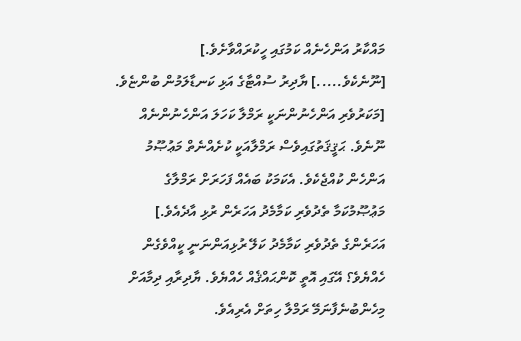މައްކާރު އަންހެނެއް ކަމުގައި ހީކުރައްވާށެވެ.]
[ނޫނެކެވެ.....] ޔާދިރު ސުއްޓާގެ އަޅި ކަނޑާލަމުން ބުންޏެވެ.
[މަކަރުވެރި އަންހެނުންނަކީ ރަމްލާ ކަހަލަ އަންހެނުންނެއް ނޫނެވެ. ޙަޤީޤަތުގައިވެސް ރަމްލާއަކީ ކުށެއްނެތް މަޢުޞޫމު އަންހެން ކުއްޖެކެވެ. އެކަމަކު ބައެއް ފަހަރަށް ރަމްލާގެ މަޢުޞޫމުކަމާ ތެދުވެރި ކަމާމެދު އަހަރެން ރުޅި އާދެއެވެ.]
އަހަރެންގެ ތެދުވެރި ކަމާމެދު ކަލޭ ރުޅިއަންނަނީ ކީއްވެގެން ހެއްޔެވެ؟ އޭގައި އޮތީ ކޮންޙައްޤެއް ހެއްޔެވެ. ޔާދިރާއި ދިމާއަށް މިހެންބުނެފާނަމޭ ރަމްލާ ހިތަށް އެރިއެވެ.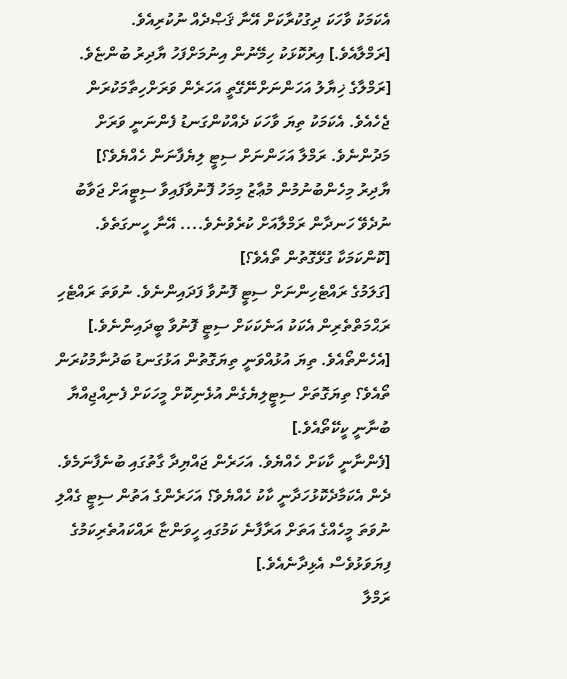އެކަމަކު ވާހަކަ ދިގުކުރާކަށް އޭނާ ޤަޞްދެއް ނުކުރިއެވެ.
[ރަމްލާއެވެ.] އިރުކޮޅަކު ހިމޭނުން އިނުމަށްފަހު ޔާދިރު ބުންޏެވެ.
[ރަމްލާގެ ޚިޔާލު އަހަންނަށްނޭގޭތީ އަހަރެން ވަރަށްހިތާމަކުރަން ޖެހެއެވެ. އެކަމަކު ތިޔަ ވާހަކަ ދެއްކުންގަނޑު ފެންނަނީ ވަރަށް މަދުންނެވެ. ރަމްލާ އަހަންނަށް ސިޓީ ލިޔެފާނަން ހެއްޔެވެ؟]
ޔާދިރު މިހެންބުނުމުން މުޢާޒު މިމަހު ފޮނުވާފައިވާ ސިޓީއަށް ޖަވާބު ނުދެވޭ ހަނދާން ރަމްލާއަށް ކުރެވުނެވެ.... އޭނާ ހީނގަތެވެ. [ކޮންކަމަކާ ގުޅޭގޮތުން ތޯއެވެ؟]
[ގަލަމުގެ ރައްޓެހިންނަށް ސިޓީ ފޮނުވާ ފަދައިންނެވެ. ނުވަތަ ރައްޓެހި ރަޙްމަތްތެރިން އެކަކު އަނެކަކަށް ސިޓީ ފޮނުވާ ބީދައިންނެވެ.]
[އެހެންތޯއެވެ. ތިޔަ އުޅުއްވަނީ ތިޔަގޮތުން އަޅުގަނޑު ބަދުނާމުކުރަން ތޯއެވެ؟ ތިޔަގޮތަށް ސިޓީލިޔެގެން އުޅެނިކޮށް މީހަކަށް ފެނިއްޖިއްޔާ ބުނާނީ ކީކޭތޯއެވެ.]
[ފެންނާނީ ކާކަށް ހެއްޔެވެ. އަހަރެން ޖައްޔިދާ ގާތުގައި ބުނެފާނަމެވެ. ދެން އެކަމާދެކޮޅުހަދާނީ ކާކު ހެއްޔެވެ؟ އަހަރެންގެ އަތުން ސިޓީ ގެއްލި ނުވަތަ މީހެއްގެ އަތަށް އަރާފާނެ ކަމުގައި ހީވަންޏާ ރައްކައުތެރިކަމުގެ ފިޔަވަޅުވެސް އެޅިދާނެއެވެ.]
ރަމްލާ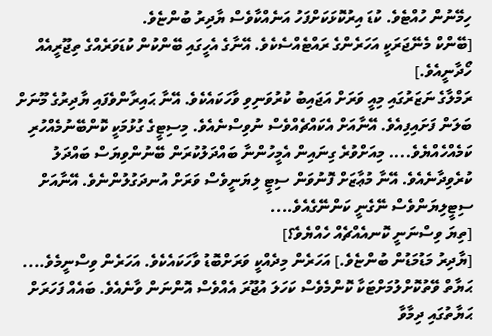ހިމޭނުން ހުއްޓެވެ. ކުޑަ އިރުކޮޅަކަށްފަހު އަނެއްކާވެސް ޔާދިރު ބުންޏެވެ.
[ބޭންކް މެނޭޖަރަކީ އަހަރެންގެ ރައްޓެއްސެކެވެ. އޭނާގެ އެހީގައި ބޭންކުން ކުޑަވަރެއްގެ ތިޖޫރީއެއް ހޯދާނީއެވެ.]
ރަމްލާގެ ނަޒަރުގައި މިއީ ވަރަށް އަޖައިބު ކުރުވަނިވި ވާހަކައެކެވެ. އޭނާ ޙައިރާންވެފައި ޔާދިރުގެ މޫނަށް ބަލަން ފަށައިފިއެވެ. އޭނާއަށް އެކައްޗެއްވެސް ނުވިސްނެއެވެ. މިސިޓީގެ ގުޅުމަކީ ކޮންބޭނުމެއްހުރި ކަމެއްހެއްޔެވެ.... މިއަށްވުރެ ގިނައިން އެމީހުންނާ ބައްދަލުކުރަން ބޭނުންވިޔަސް ބައްދަލު ކުރެވިދާނެއެވެ. އޭނާ މުޢާޒަށް ފޮނުވަން ސިޓީ ލިޔަނީވެސް ވަރަށް އުނދަގުލުންނެވެ. އޭނާއަށް ސިޓީލިޔަންވެސް ނޭގެނީ ކަންނޭގެއެވެ....
[ތިޔަ ވިސްނަނީ ކޮނއެއްޗެއް ހެއްޔެވެ؟]
[ޔާދިރު މަޑުމަޑުން ބުންޏެވެ.] އަހަރެން މިދެއްކީ ވަރަށްބޮޑު ވާހަކައެކެވެ. އަހަރެން ވިސްނީމެވެ.... ޙަޔާތް ވޭތުކޮށްލުމަށްޓަކާ ކޮންމެވެސް ކަހަލަ އުޖޫރަ އެއްވެސް އޮންނަން ވާނެއެވެ. ބައެއް ފަހަރަށް ޙަޔާތުގައި ދިމާވާ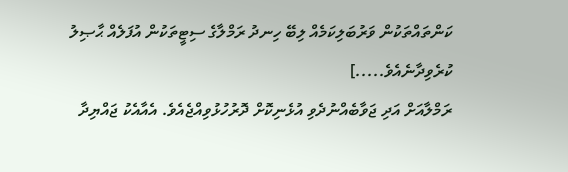ކަންތައްތަކުން ވަރުބަލިކަމެއް ލިބޭ ހިނދު ރަމްލާގެ ސިޓީތަކުން އުފަލެއް ޙާޞިލު ކުރެވިދާނެއެވެ.....]
ރަމްލާއަށް އަދި ޖަވާބެއްނުދެވި އުޅެނިކޮށް ދޮރުހުޅުވިއްޖެއެވެ. އެއާއެކު ޖައްޔިދާ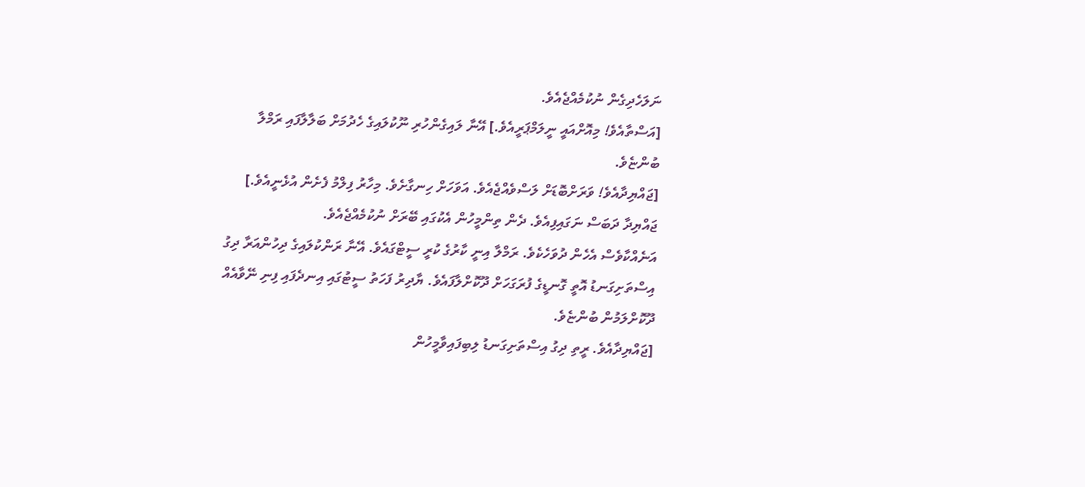ނަލަހެދިގެން ނުކުމެއްޖެއެވެ.
[އަސްތާއެވެ! މިއޮށްއައީ ނީލަމްޕަރީއެވެ.] އޭނާ ލައިގެންހުރި ނޫކުލައިގެ ހެދުމަށް ބަލާލާފައި ރަމްލާ ބުންޏެވެ.
[ޖައްޔިދާއެވެ! ވަރަށްބޮޑަށް ލަސްވެއްޖެއެވެ. އަވަހަށް ހިނގާށެވެ. މިހާރު ފިލްމު ފެށެން އުޅެނީއެވެ.]
ޖައްޔިދާ ދަބަސް ނަގައިފިއެވެ. ދެން ތިންމީހުން އެކުގައި ބޭރަށް ނުކުމެއްޖެއެވެ.
އަނެއްކާވެސް އެހެން ދުވަހެކެވެ. ރަމްލާ އިނީ ކާރުގެ ކުރީ ސީޓްގައެވެ. އޭނާ ރަންކުލައިގެ ދިހުންއަރާ ދިގު އިސްތަށިގަނޑު އޮތީ ގޮނޑީގެ ފުރަގަހަށް ދޫކޮށްލާފައެވެ. ޔާދިރު ފަހަތު ސީޓުގައި އިނދެފައި ފިނި ނޭވާއެއް ދޫކޮށްލަމުން ބުންޏެވެ.
[ޖައްޔިދާއެވެ. ރީތި ދިގު އިސްތަށިގަނޑު ލިބިފައިވާމީހުން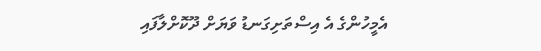އެމީހުންގެ އެ އިސްތަށިގަނޑު ވަޔަށް ދޫކޮށްލާފައި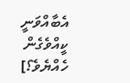އެބާއްވަނީ ކީއްވެގެން ހެއްޔެވެ؟]